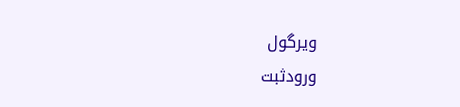ویرگول
ورودثبت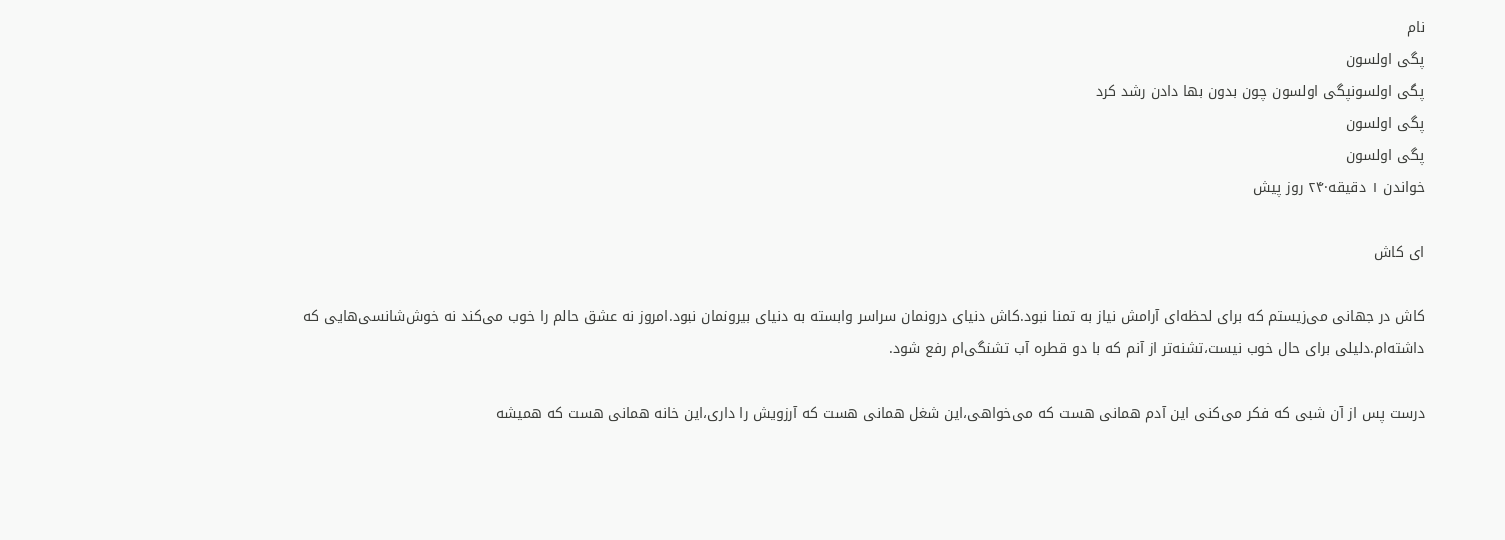نام
پگی اولسون
پگی اولسونپگی اولسون چون بدون بها دادن رشد کرد
پگی اولسون
پگی اولسون
خواندن ۱ دقیقه·۲۴ روز پیش

ای کاش

کاش در جهانی می‌زیستم که برای لحظه‌ای آرامش نیاز به تمنا نبود.کاش دنیای درونمان سراسر وابسته به دنیای بیرونمان نبود.امروز نه عشق حالم را خوب می‌کند نه خوش‌شانسی‌هایی که داشته‌ام.دلیلی برای حال خوب نیست،تشنه‌تر از آنم که با دو قطره آب تشنگی‌ام رفع شود.

درست پس از آن شبی که فکر می‌کنی این آدم همانی هست که می‌خواهی،این شغل همانی هست که آرزویش را داری،این خانه همانی هست که همیشه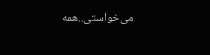می‌خواستی..همه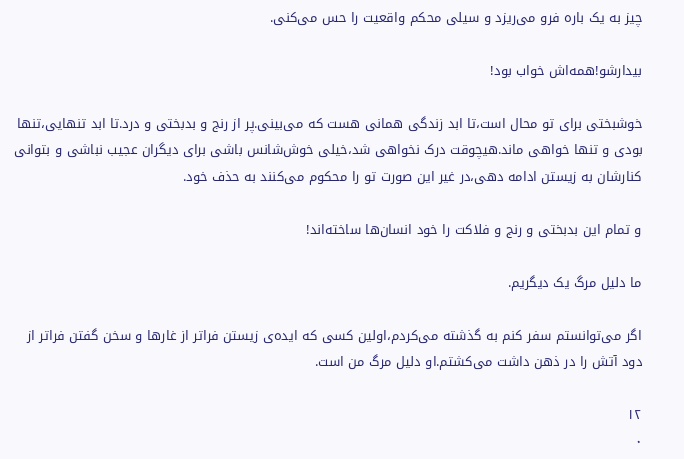چیز به یک باره فرو می‌ریزد و سیلی محکم واقعیت را حس می‌کنی.

بیدارشو!همه‌اش خواب بود!

خوشبختی برای تو محال است،تا ابد زندگی همانی هست که می‌بینی.پر از رنج و بدبختی و درد.تا ابد تنهایی،تنها بودی و تنها خواهی ماند.هیچوقت درک نخواهی شد،خیلی خوش‌شانس باشی برای دیگران عجیب نباشی و بتوانی کنارشان به زیستن ادامه دهی،در غیر این صورت تو را محکوم می‌کنند به حذف خود.

و تمام این بدبختی و رنج و فلاکت را خود انسان‌ها ساخته‌اند!

ما دلیل مرگ یک دیگریم.

اگر می‌توانستم سفر کنم به گذشته می‌کردم،اولین کسی که ایده‌ی زیستن فراتر از غارها و سخن گفتن فراتر از دود آتش را در ذهن داشت می‌کشتم.او دلیل مرگ من است.

۱۲
۰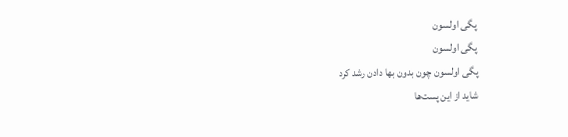پگی اولسون
پگی اولسون
پگی اولسون چون بدون بها دادن رشد کرد
شاید از این پست‌ها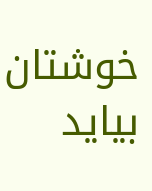خوشتان بیاید